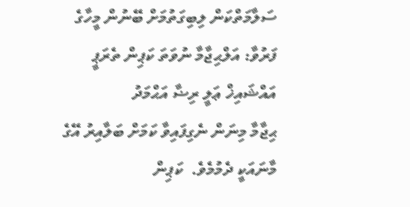ސަލާމަތްކަން ލިބިގަތުމަށް ބޭނުން މީހާގެ ފަރުވާ: އަލްޙިޖާމާ ނުވަތަ ކަޕިން ތެރަޕީ
އައްޝައިޚް ޢަލީ ރިޟާ އަޙްމަދު
ޙިޖާމާ މިނަން ނެގިފައިވާ ކަމަށް ބަލާއިރު އޭގެ މާނައަކީ ދެމުމެވެ.  ކަޕިން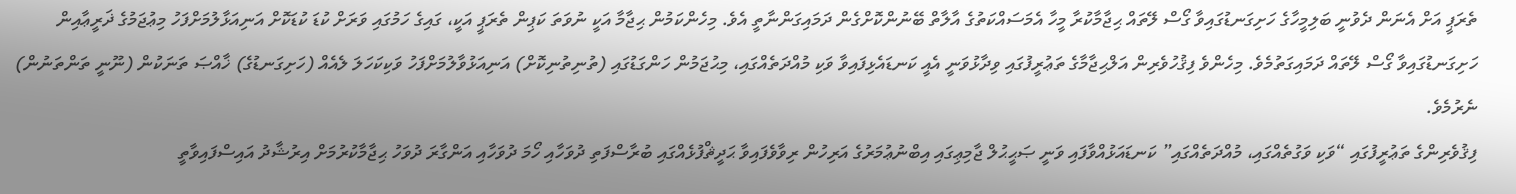ތެރަޕީ އަށް އެނަން ދެވުނީ ބަލިމީހާގެ ހަށިގަނޑުގައިވާ ގޯސް ލޭތައް ޙިޖާމާކުރާ މީހާ އެމަސައްކަތުގެ އާލާތް ބޭނުންކޮށްގެން ދަމައިގަންނާތީ އެވެ. މިހެންކަމުން ޙިޖާމާ އަކީ ނުވަތަ ކަޕިން ތެރަޕީ އަކީ، ގައިގެ ހަމުގައި ވަރަށް ކުޑަ ކުޑަކޮށް އަނިއަޅާލުމަށްފަހު މިޢުޖަމުގެ ޛަރީޢާއިން ހަށިގަނޑުގައިވާ ގޯސް ލޭތައް ދަމައިގަތުމެވެ. މިހެންވެ ފިޤުހުވެރިން އަލްޙިޖާމާގެ ތަޢުރީފުގައި ވިދާޅުވަނީ އެއީ ކަނޑައެޅިފައިވާ ވަކި މުއްދަތެއްގައި، މިޙުޖަމުން ހަންގަޑުގައި (ތުނިތުނިކޮށް) އަނިއަޅުވާލުމަށްފަހު ވަކިކަހަލަ ލެއެއް (ހަށިގަނޑުގެ) ޚާއްޞަ ތަނަކުން (ނޫނީ ތަންތަނުން) ނެރުމެވެ.
ފިޤުވެރިންގެ ތަޢުރީފުގައި “ވަކި ވަގުތެއްގައި، މުއްދަތެއްގައި” ކަނޑައަޅުއްވާފައި ވަނީ ޞަޙީޙުލް ޖާމިޢިގައި އިބްނުޢުމަރުގެ އަރިހުން ރިވާވެފައިވާ ޙަދީޘްފުޅެއްގައި ބުރާސްފަތި ދުވަހާއި ހޯމަ ދުވަހާއި އަންގާރަ ދުވަހު ޙިޖާމާކުރުމަށް އިރުޝާދު އައިސްފައިވާތީ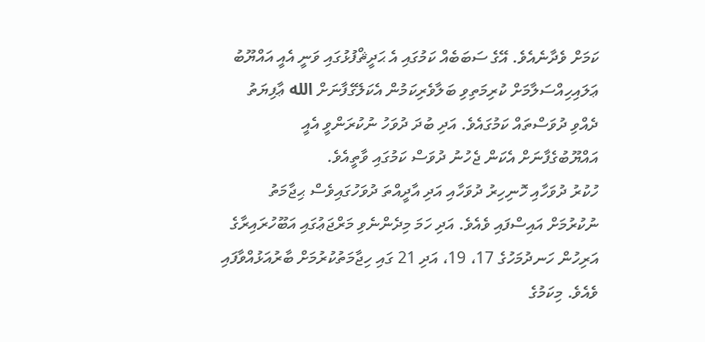ކަމަށް ވެދާނެއެވެ. އޭގެ ސަބަބެއް ކަމުގައި އެ ޙަދީޘްފުޅުގައި ވަނީ އެއީ އައްޔޫބު ޢަލައިހިއްސަލާމަށް ކުރިމަތިވި ބަލާވެރިކަމުން އެކަލޭގެފާނަށް الله ޢާފިޔަތު ދެއްވި ދުވަސްތައް ކަމުގައެވެ. އަދި ބުދަ ދުވަހު ނުކުރަންވީ އެއީ އައްޔޫބުގެފާނަށް އެކަން ޖެހުނު ދުވަސް ކަމުގައި ވާތީއެވެ.
ހުކުރު ދުވަހާއި ހޮނިހިރު ދުވަހާއި އަދި އާދީއްތަ ދުވަހުގައިވެސް ޙިޖާމަތު ނުކުރުމަށް އައިސްފައި ވެއެވެ. އަދި ހަމަ މިދެންނެވި މަރްޖަޢުގައި އަބޫހުރައިރާގެ އަރިހުން ހަނދުމަހުގެ 17، 19، އަދި 21 ގައި ހިޖާމަތުކުރުމަށް ބާރުއަޅުއްވާފައި ވެއެވެ. މިކަމުގެ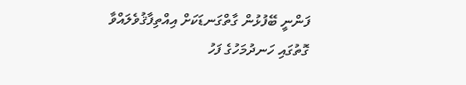ފަންނީ ބޭފުޅުން ގާތްގަނޑަކަށް އިއްތިފާޤުވެލައްވާ ގޮތުގައި ހަނދުމަހުގެ ފަހު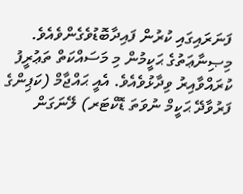ފަނަރައިގައި ކުރުން ފައިދާބޮޑުވެގެންވެއެވެ.
މިޞިނާޢަތުގެ ޙަކީމުން މި މަސައްކަތް ތަޢުރީފު ކުރައްވާއިރު ވިދާޅުވެއެވެ. އެއީ ޙައްޖާމް (ކަޕިންގެ ފަރުވާދޭ ޙަކީމް ނުވަތަ ޑޮކްޓަރ) ލޭނަގަން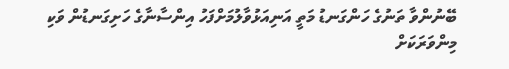ބޭނުންވާ ތަނުގެ ހަންގަނޑު މަތީ އަނިއަޅުވާލުމަށްފަހު އިންސާނާގެ ހަށިގަނޑުން ވަކި މިންވަރަކަށް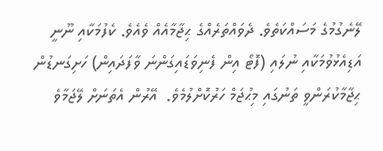ލޭނެގުމުގެ މަސައްކަތެވެ. ދެވައްތަރެއްގެ ޙިޖާމާއެއް ވެއެވެ. ކެފުމަކާއި ނޫނީ އަޑިއެޅުވުމަކާއި ނުލައި (ފޮޓޯ އިން ފެނިވަޑައިގަންނަ ވާފަދައިން) ހަށިގަނޑުން ޙިޖާމާކުރަންވީ ތަނުގައި މިޙުޖަމް ހަރުކޮށްލުމެވެ.  އޭރުން އެތަނަށް ލޭޖަމާވެ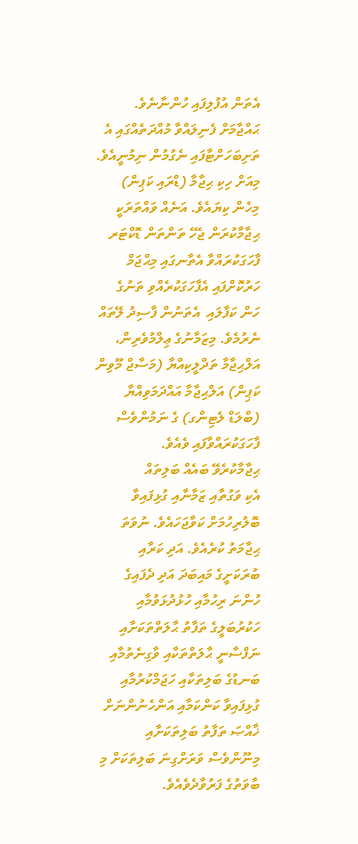އެތަން އުފުލިފައި ހުންނާނެވެ. ޙައްޖާމަށް ފެނިލައްވާ މުއްދަތެއްގައި އެ ތަށިބަހަށްޓާފައި ނެގުމުން ނިމުނީއެވެ. މިއަށް ހިކި ޙިޖާމާ (ޑްރައި ކަޕިން) މިހެން ކިޔައެވެ. އަނެއް ވައްތަރަކީ ޙިޖާމާކުރަން ޖެހޭ ތަންތަން ޑޮކްޓަރ ފާހަގަކުރައްވާ އެތާނގައި މިޙްޖަމް ހަރުކޮށްފައި އެފާހަގަކުރެއްވި ތަނުގެ ހަން ކަފާލައި  އެތަނުން ފާސިދު ލޭތައް ނެރުމެވެ. މިޒަމާނުގެ ޢިލްމުވެރިން، އަލްޙިޖާމާ ތަދްލީކިއްޔާ (މަސާޖް މޫވިން ކަޕިން) އަލްޙިޖާމާ އައްދަމަވިއްޔާ (ބްލަޑް ލެޓިންގ) ގެ ނަމުންވެސް ފާހަގަކުރައްވާފައި ވެއެވެ.
ޙިޖާމާކުރެވޭ ބައެއް ބަލިތައް
އެކި ވަގުތާއި ޒަމާނާއި ގުޅިފައިވާ ބޮލުރިހުމަށް ކަވާޖަހައެވެ. ނުވަތަ ޙިޖާމަތު ކުރެއެވެ. އަދި ކަރާއި ބުރަކަށީގެ މައިބަދަ އަދި ދެފައިގެ ހުންނަ ރިހުމާއި ހުޅުދުޅަވުމާއި ހަކުރުބަލީގެ ތަފާތު ޙާލަތްތަކަށާއި ނަފްސާނީ ޙާލަތްތަކާއި ވާގިނެތުމާއި ބަނޑުގެ ބަލިތަކާއި ހަޖަމްކުރުމާއި ގުޅިފައިވާ ކަންކަމާއި އަންހެނުންނަށް ޚާއްޞަ ތަފާތު ބަލިތަކަށާއި މިނޫންވެސް ވަރަށްގިނަ ބަލިތަކަށް މި ބާވަތުގެ ފަރުވާދެވެއެވެ.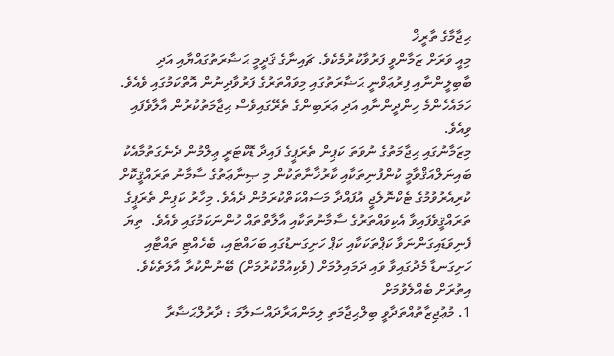ޙިޖާމާގެ ތާރީޚް
މިއީ ވަރަށް ޒަމާންވީ ފަރުވާކުރުމެކެވެ. ޗައިނާގެ ޤަދީމީ ޙަޟާރަތުގައްޔާއި އަދި ބާބިލީންނާއި ފިރުޢަވްނީ ޙަޟާރަތުގައި މިވައްތަރުގެ ފަރުވާދިނުން އޮތްކަމުގައި ވެއެވެ. ހަމައެހެންމެ ހިންދީންނާއި އަދި ޢަރަބިންގެ ތެރޭގައިވެސް ޙިޖާމަތުކުރުން އާލާވެފައި ވިއެވެ.
މިޒަމާނުގައި ޙިޖާމަތުގެ ނުވަތަ ކަޕިން ތެރަޕީގެ ފައިދާ ޑޮކްޓަރީ ޢިލްމުން ދެނެގަތުމާއެކު ބައިނަލްއަޤްވާމީ ކުންފުނިތަކާއި ކާރުޚާނާތަކުން މި ޞިނާޢަތުގެ ސާމާނު ތަރައްޤީކޮށް  ކުރިއެރުވުމުގެ ޓެކްނޮލެޖީ އުފައްދާ މަސައްކަތްކުރަމުން ދެއެވެ. މިހާރު ކަޕިން ތެރަޕީގެ ތަރައްޤީވެފައިވާ އެކިވައްތަރުގެ ސާމާނުތަކާއި އާލާތްތައް ހުންނަކަމުގައި ވެއެވެ.  ތިޔަ ފެނިވަޑައިގަންނަވާ ކަޕްތަކަކާއި ކަޕް ހަށިގަނޑުގައި ބަހައްޓައި، ބެހެއްޓި ތައްޓާއި ހަށިގަނޑާ މެދުގައިވާ ވައި ދަމައިލުމަށް (ވެކިއުމްކުރުމަށް) ބޭނުންކުރާ އާލަތެކެވެ.
އިތުރަށް ބެއްލެވުމަށް
1. މުޢުޖިޒާތުއްތަދާވީ ބިލްޙިޖާމަތި ލިމަންއަރާދައްސަލާމަ : ދާރުލްޙަޟާރާ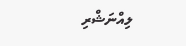ލިއްނަޝްރި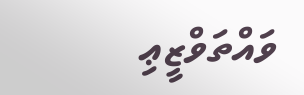ވައްތަވްޒީޢި